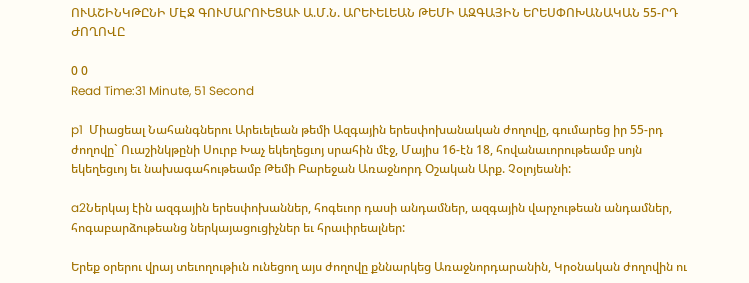ՈՒԱՇԻՆԿԹԸՆԻ ՄԷՋ ԳՈՒՄԱՐՈՒԵՑԱՒ Ա.Մ.Ն. ԱՐԵՒԵԼԵԱՆ ԹԵՄԻ ԱԶԳԱՅԻՆ ԵՐԵՍՓՈԽԱՆԱԿԱՆ 55-ՐԴ ԺՈՂՈՎԸ

0 0
Read Time:31 Minute, 51 Second

p1  Միացեալ Նահանգներու Արեւելեան թեմի Ազգային երեսփոխանական ժողովը, գումարեց իր 55-րդ ժողովը` Ուաշինկթընի Սուրբ Խաչ եկեղեցւոյ սրահին մէջ, Մայիս 16-էն 18, հովանաւորութեամբ սոյն եկեղեցւոյ եւ նախագահութեամբ Թեմի Բարեջան Առաջնորդ Օշական Արք. Չօլոյեանի:

a2Ներկայ էին ազգային երեսփոխաններ, հոգեւոր դասի անդամներ, ազգային վարչութեան անդամներ, հոգաբարձութեանց ներկայացուցիչներ եւ հրաւիրեալներ:

Երեք օրերու վրայ տեւողութիւն ունեցող այս ժողովը քննարկեց Առաջնորդարանին, Կրօնական ժողովին ու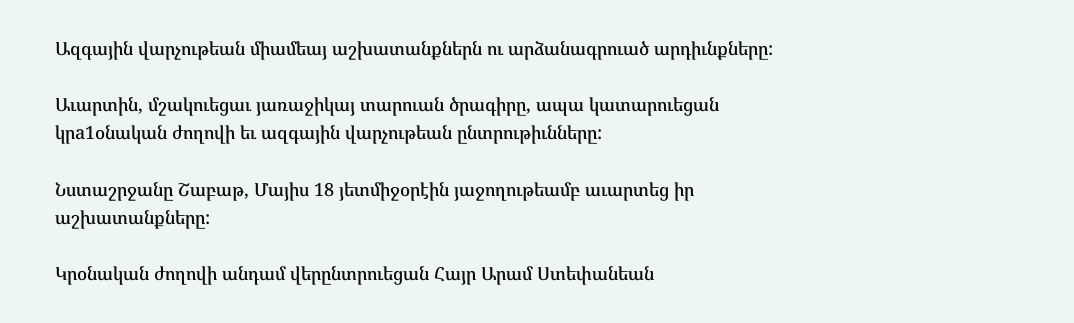Ազգային վարչութեան միամեայ աշխատանքներն ու արձանագրուած արդիւնքները:

Աւարտին, մշակուեցաւ յառաջիկայ տարուան ծրագիրը, ապա կատարուեցան կրa1օնական ժողովի եւ ազգային վարչութեան ընտրութիւնները:

Նստաշրջանը Շաբաթ, Մայիս 18 յետմիջօրէին յաջողութեամբ աւարտեց իր աշխատանքները:

Կրօնական ժողովի անդամ վերընտրուեցան Հայր Արամ Ստեփանեան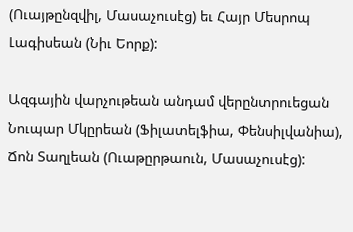(Ուայթընզվիլ, Մասաչուսէց) եւ Հայր Մեսրոպ Լագիսեան (Նիւ Եորք):

Ազգային վարչութեան անդամ վերընտրուեցան Նուպար Մկըրեան (Ֆիլատելֆիա, Փենսիլվանիա), Ճոն Տաղլեան (Ուաթըրթաուն, Մասաչուսէց):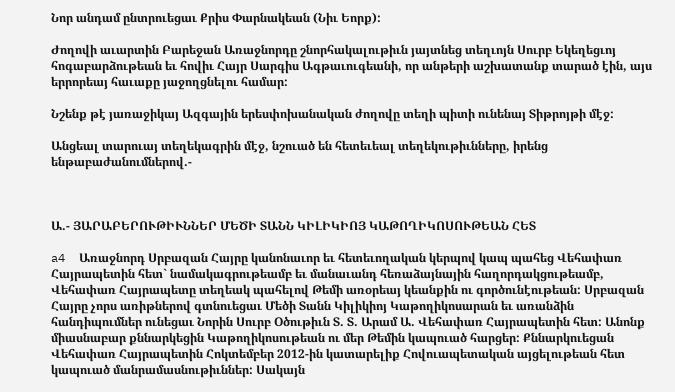Նոր անդամ ընտրուեցաւ Քրիս Փարնակեան (Նիւ Եորք):

Ժողովի աւարտին Բարեջան Առաջնորդը շնորհակալութիւն յայտնեց տեղւոյն Սուրբ Եկեղեցւոյ հոգաբարձութեան եւ հովիւ Հայր Սարգիս Ագթաւուգեանի, որ անթերի աշխատանք տարած էին, այս երրորեայ հաւաքը յաջողցնելու համար:

Նշենք թէ յառաջիկայ Ազգային երեսփոխանական ժողովը տեղի պիտի ունենայ Տիթրոյթի մէջ:

Անցեալ տարուայ տեղեկագրին մէջ, նշուած են հետեւեալ տեղեկութիւնները, իրենց ենթաբաժանումներով.-



Ա.- ՅԱՐԱԲԵՐՈՒԹԻՒՆՆԵՐ ՄԵԾԻ ՏԱՆՆ ԿԻԼԻԿԻՈՅ ԿԱԹՈՂԻԿՈՍՈՒԹԵԱՆ ՀԵՏ

a4  Առաջնորդ Սրբազան Հայրը կանոնաւոր եւ հետեւողական կերպով կապ պահեց Վեհափառ Հայրապետին հետ` նամակագրութեամբ եւ մանաւանդ հեռաձայնային հաղորդակցութեամբ, Վեհափառ Հայրապետը տեղեակ պահելով Թեմի առօրեայ կեանքին ու գործունէութեան: Սրբազան Հայրը չորս առիթներով գտնուեցաւ Մեծի Տանն Կիլիկիոյ Կաթողիկոսարան եւ առանձին հանդիպումներ ունեցաւ Նորին Սուրբ Օծութիւն Տ. Տ. Արամ Ա. Վեհափառ Հայրապետին հետ: Անոնք միասնաբար քննարկեցին Կաթողիկոսութեան ու մեր Թեմին կապուած հարցեր: Քննարկուեցան Վեհափառ Հայրապետին Հոկտեմբեր 2012-ին կատարելիք Հովուապետական այցելութեան հետ կապուած մանրամասնութիւններ: Սակայն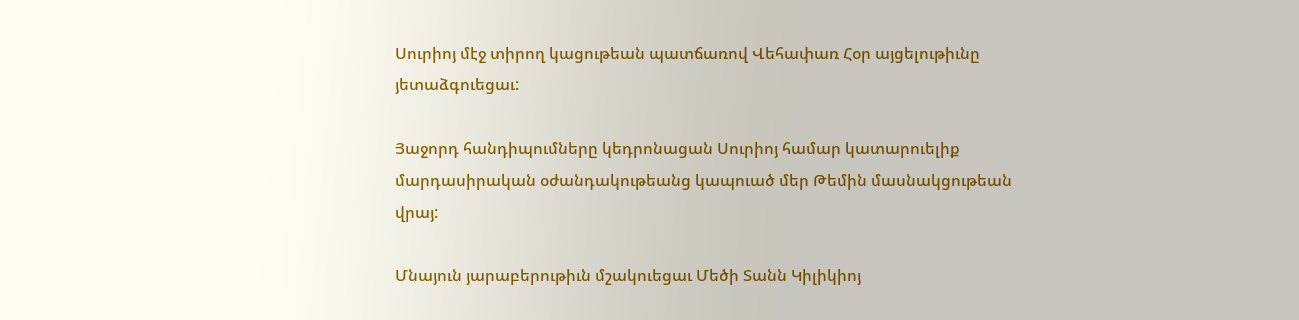Սուրիոյ մէջ տիրող կացութեան պատճառով Վեհափառ Հօր այցելութիւնը յետաձգուեցաւ:

Յաջորդ հանդիպումները կեդրոնացան Սուրիոյ համար կատարուելիք մարդասիրական օժանդակութեանց կապուած մեր Թեմին մասնակցութեան վրայ:

Մնայուն յարաբերութիւն մշակուեցաւ Մեծի Տանն Կիլիկիոյ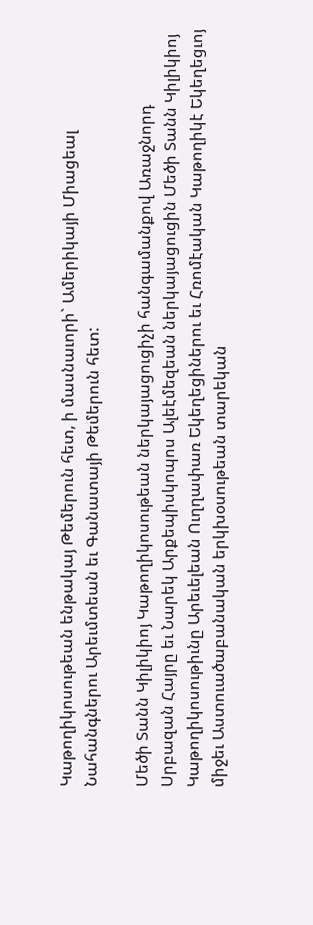Կաթողիկոսութեան ենթակայ Թեմերուն հետ, ի մասնաւորի` Ամերիկայի Միացեալ Նահանգներու Արեւմտեան եւ Գանատայի Թեմերուն հետ:

Մեծի Տանն Կիլիկիոյ Կաթողիկոսութեան ներկայացուցիչի հանգամանքով Առաջնորդ Սրբազան Հայրը եւ Նարեկ Արքեպիսկոպոս Ալեէմեզեան ներկայացուցին Մեծի Տանն Կիլիկիոյ Կաթողիկոսութիւնը Արեւելեան Ուղղափառ Եկեղեցիներու եւ Հռոմէական Կաթողիկէ Եկեղեցւոյ միջեւ Աստուածաբանական երկխօսութեան տարեկան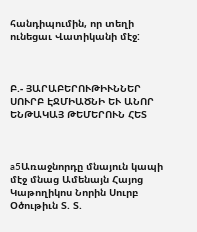հանդիպումին, որ տեղի ունեցաւ Վատիկանի մէջ:



Բ.- ՅԱՐԱԲԵՐՈՒԹԻՒՆՆԵՐ ՍՈՒՐԲ ԷՋՄԻԱԾՆԻ ԵՒ ԱՆՈՐ ԵՆԹԱԿԱՅ ԹԵՄԵՐՈՒՆ ՀԵՏ



a5Առաջնորդը մնայուն կապի մէջ մնաց Ամենայն Հայոց Կաթողիկոս Նորին Սուրբ Օծութիւն Տ. Տ.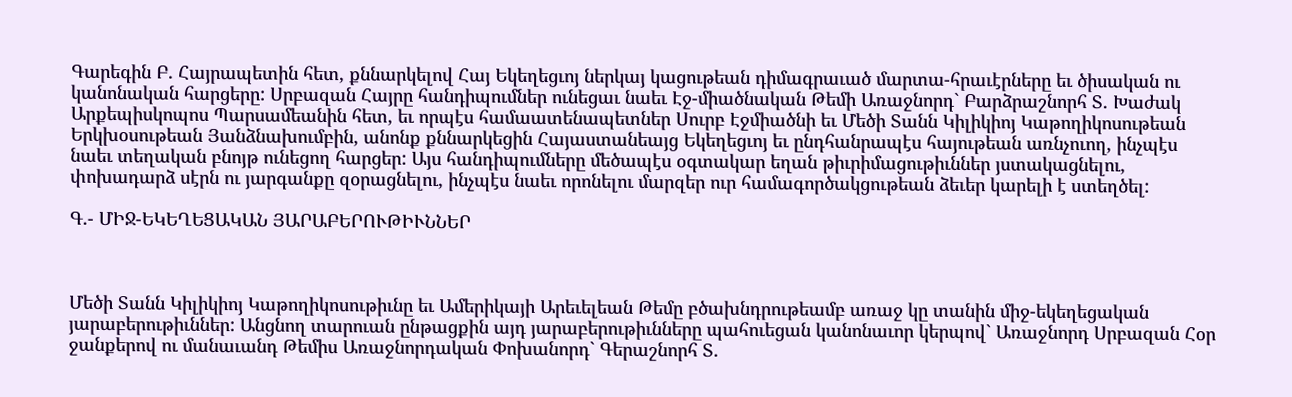Գարեգին Բ. Հայրապետին հետ, քննարկելով Հայ Եկեղեցւոյ ներկայ կացութեան դիմագրաւած մարտա-հրաւէրները եւ ծիսական ու կանոնական հարցերը: Սրբազան Հայրը հանդիպումներ ունեցաւ նաեւ Էջ-միածնական Թեմի Առաջնորդ` Բարձրաշնորհ Տ. Խաժակ Արքեպիսկոպոս Պարսամեանին հետ, եւ որպէս համաատենապետներ Սուրբ Էջմիածնի եւ Մեծի Տանն Կիլիկիոյ Կաթողիկոսութեան Երկխօսութեան Յանձնախումբին, անոնք քննարկեցին Հայաստանեայց Եկեղեցւոյ եւ ընդհանրապէս հայութեան առնչուող, ինչպէս նաեւ տեղական բնոյթ ունեցող հարցեր: Այս հանդիպումները մեծապէս օգտակար եղան թիւրիմացութիւններ յստակացնելու, փոխադարձ սէրն ու յարգանքը զօրացնելու, ինչպէս նաեւ որոնելու մարզեր ուր համագործակցութեան ձեւեր կարելի է ստեղծել:

Գ.- ՄԻՋ-ԵԿԵՂԵՑԱԿԱՆ ՅԱՐԱԲԵՐՈՒԹԻՒՆՆԵՐ



Մեծի Տանն Կիլիկիոյ Կաթողիկոսութիւնը եւ Ամերիկայի Արեւելեան Թեմը բծախնդրութեամբ առաջ կը տանին միջ-եկեղեցական յարաբերութիւններ: Անցնող տարուան ընթացքին այդ յարաբերութիւնները պահուեցան կանոնաւոր կերպով` Առաջնորդ Սրբազան Հօր ջանքերով ու մանաւանդ Թեմիս Առաջնորդական Փոխանորդ` Գերաշնորհ Տ.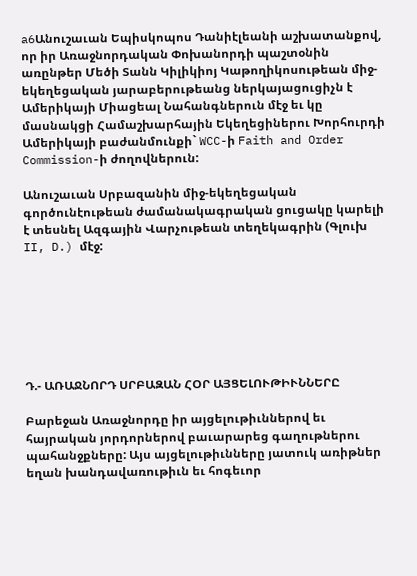a6Անուշաւան Եպիսկոպոս Դանիէլեանի աշխատանքով, որ իր Առաջնորդական Փոխանորդի պաշտօնին առընթեր Մեծի Տանն Կիլիկիոյ Կաթողիկոսութեան միջ-եկեղեցական յարաբերութեանց ներկայացուցիչն է Ամերիկայի Միացեալ Նահանգներուն մէջ եւ կը մասնակցի Համաշխարհային Եկեղեցիներու Խորհուրդի Ամերիկայի բաժանմունքի` WCC-ի Faith and Order Commission-ի ժողովներուն:

Անուշաւան Սրբազանին միջ-եկեղեցական գործունէութեան ժամանակագրական ցուցակը կարելի է տեսնել Ազգային Վարչութեան տեղեկագրին (Գլուխ II, D.) մէջ:







Դ.- ԱՌԱՋՆՈՐԴ ՍՐԲԱԶԱՆ ՀՕՐ ԱՅՑԵԼՈՒԹԻՒՆՆԵՐԸ

Բարեջան Առաջնորդը իր այցելութիւններով եւ հայրական յորդորներով բաւարարեց գաղութներու պահանջքները: Այս այցելութիւնները յատուկ առիթներ եղան խանդավառութիւն եւ հոգեւոր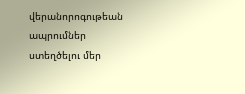վերանորոգութեան ապրումներ ստեղծելու մեր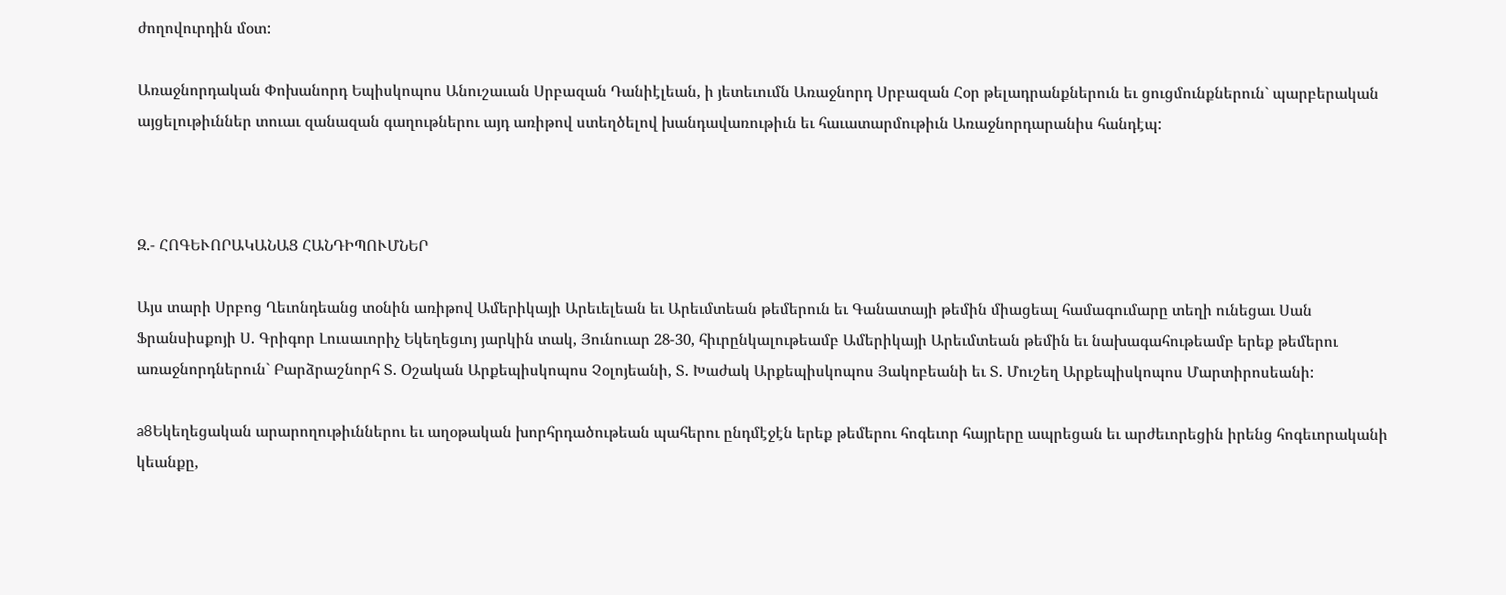ժողովուրդին մօտ:

Առաջնորդական Փոխանորդ Եպիսկոպոս Անուշաւան Սրբազան Դանիէլեան, ի յետեւումն Առաջնորդ Սրբազան Հօր թելադրանքներուն եւ ցուցմունքներուն` պարբերական այցելութիւններ տուաւ զանազան գաղութներու այդ առիթով ստեղծելով խանդավառութիւն եւ հաւատարմութիւն Առաջնորդարանիս հանդէպ:



Զ.- ՀՈԳԵՒՈՐԱԿԱՆԱՑ ՀԱՆԴԻՊՈՒՄՆԵՐ

Այս տարի Սրբոց Ղեւոնդեանց տօնին առիթով Ամերիկայի Արեւելեան եւ Արեւմտեան թեմերուն եւ Գանատայի թեմին միացեալ համագումարը տեղի ունեցաւ Սան Ֆրանսիսքոյի Ս. Գրիգոր Լուսաւորիչ Եկեղեցւոյ յարկին տակ, Յունուար 28-30, հիւրընկալութեամբ Ամերիկայի Արեւմտեան թեմին եւ նախագահութեամբ երեք թեմերու առաջնորդներուն` Բարձրաշնորհ Տ. Օշական Արքեպիսկոպոս Չօլոյեանի, Տ. Խաժակ Արքեպիսկոպոս Յակոբեանի եւ Տ. Մուշեղ Արքեպիսկոպոս Մարտիրոսեանի:

a8Եկեղեցական արարողութիւններու եւ աղօթական խորհրդածութեան պահերու ընդմէջէն երեք թեմերու հոգեւոր հայրերը ապրեցան եւ արժեւորեցին իրենց հոգեւորականի կեանքը,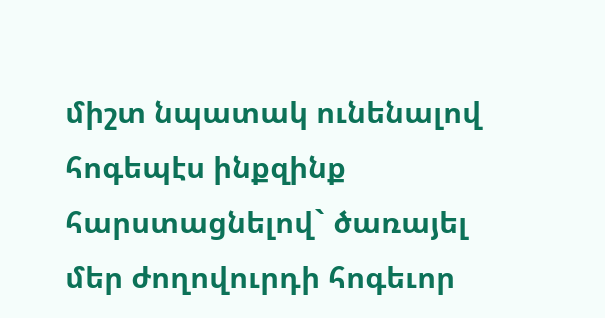միշտ նպատակ ունենալով հոգեպէս ինքզինք հարստացնելով` ծառայել մեր ժողովուրդի հոգեւոր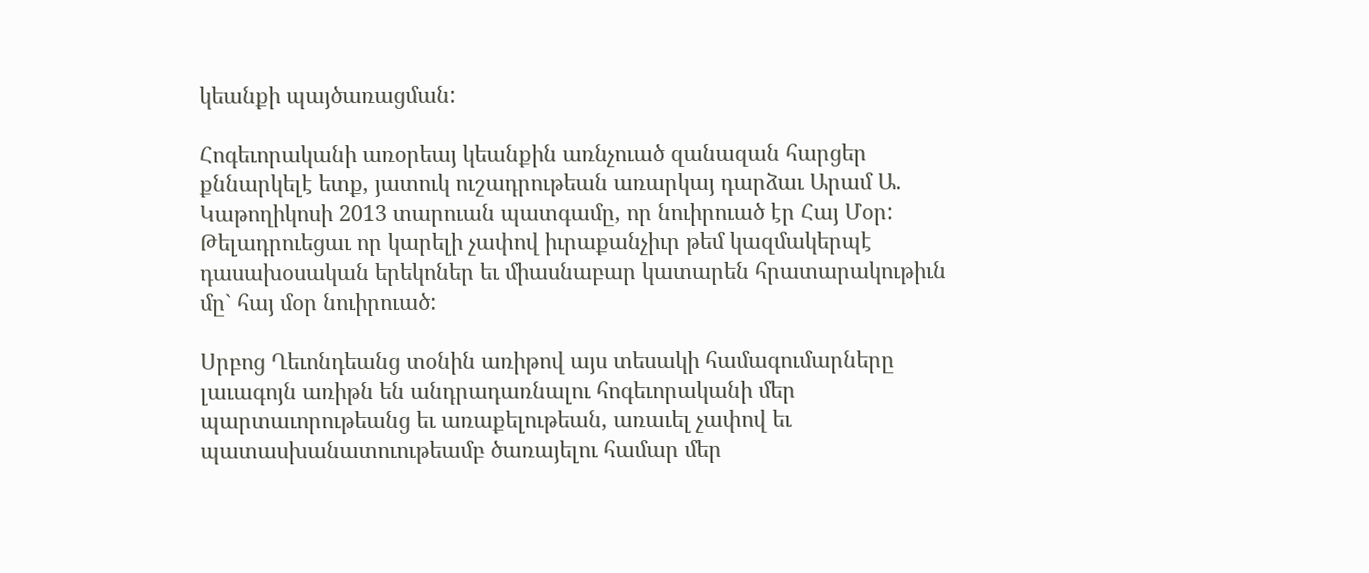կեանքի պայծառացման:

Հոգեւորականի առօրեայ կեանքին առնչուած զանազան հարցեր քննարկելէ ետք, յատուկ ուշադրութեան առարկայ դարձաւ Արամ Ա. Կաթողիկոսի 2013 տարուան պատգամը, որ նուիրուած էր Հայ Մօր: Թելադրուեցաւ որ կարելի չափով իւրաքանչիւր թեմ կազմակերպէ դասախօսական երեկոներ եւ միասնաբար կատարեն հրատարակութիւն մը` հայ մօր նուիրուած:

Սրբոց Ղեւոնդեանց տօնին առիթով այս տեսակի համագումարները լաւագոյն առիթն են անդրադառնալու հոգեւորականի մեր պարտաւորութեանց եւ առաքելութեան, առաւել չափով եւ պատասխանատուութեամբ ծառայելու համար մեր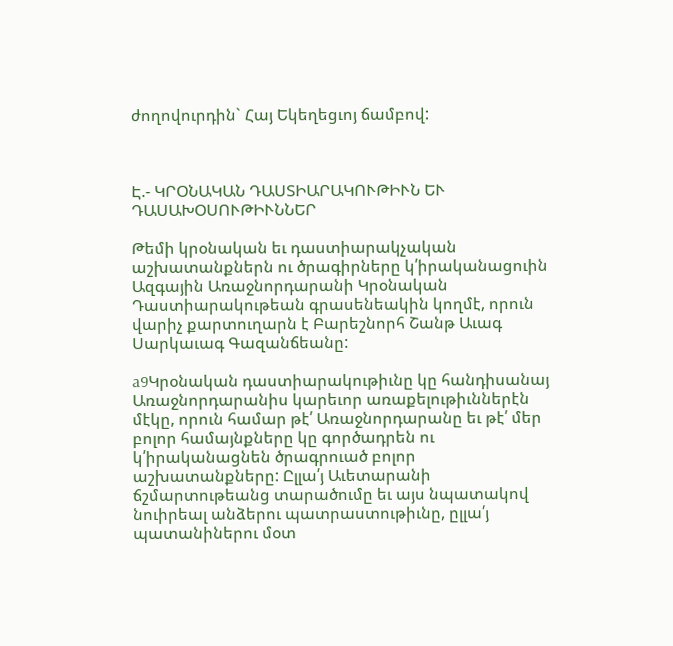ժողովուրդին` Հայ Եկեղեցւոյ ճամբով:



Է.- ԿՐՕՆԱԿԱՆ ԴԱՍՏԻԱՐԱԿՈՒԹԻՒՆ ԵՒ ԴԱՍԱԽՕՍՈՒԹԻՒՆՆԵՐ

Թեմի կրօնական եւ դաստիարակչական աշխատանքներն ու ծրագիրները կ՛իրականացուին Ազգային Առաջնորդարանի Կրօնական Դաստիարակութեան գրասենեակին կողմէ, որուն վարիչ քարտուղարն է Բարեշնորհ Շանթ Աւագ Սարկաւագ Գազանճեանը:

a9Կրօնական դաստիարակութիւնը կը հանդիսանայ Առաջնորդարանիս կարեւոր առաքելութիւններէն մէկը, որուն համար թէ՛ Առաջնորդարանը եւ թէ՛ մեր բոլոր համայնքները կը գործադրեն ու կ՛իրականացնեն ծրագրուած բոլոր աշխատանքները: Ըլլա՛յ Աւետարանի ճշմարտութեանց տարածումը եւ այս նպատակով նուիրեալ անձերու պատրաստութիւնը, ըլլա՛յ պատանիներու մօտ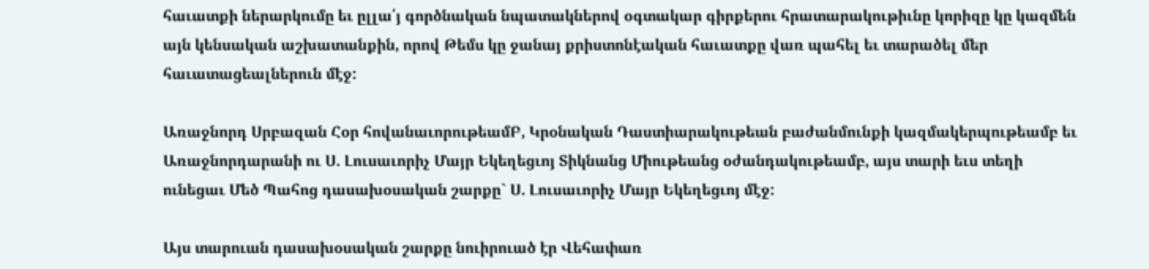հաւատքի ներարկումը եւ ըլլա՛յ գործնական նպատակներով օգտակար գիրքերու հրատարակութիւնը կորիզը կը կազմեն այն կենսական աշխատանքին, որով Թեմս կը ջանայ քրիստոնէական հաւատքը վառ պահել եւ տարածել մեր հաւատացեալներուն մէջ:

Առաջնորդ Սրբազան Հօր հովանաւորութեամԲ, Կրօնական Դաստիարակութեան բաժանմունքի կազմակերպութեամբ եւ Առաջնորդարանի ու Ս. Լուսաւորիչ Մայր Եկեղեցւոյ Տիկնանց Միութեանց օժանդակութեամբ, այս տարի եւս տեղի ունեցաւ Մեծ Պահոց դասախօսական շարքը` Ս. Լուսաւորիչ Մայր Եկեղեցւոյ մէջ:

Այս տարուան դասախօսական շարքը նուիրուած էր Վեհափառ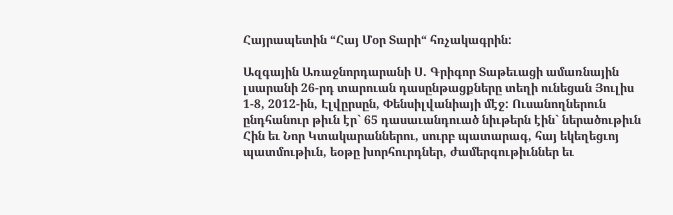Հայրապետին “Հայ Մօր Տարի“ հռչակագրին:

Ազգային Առաջնորդարանի Ս. Գրիգոր Տաթեւացի ամառնային լսարանի 26-րդ տարուան դասընթացքները տեղի ունեցան Յուլիս 1-8, 2012-ին, Էլվըրսըն, Փենսիլվանիայի մէջ: Ուսանողներուն ընդհանուր թիւն էր` 65 դասաւանդուած նիւթերն էին` ներածութիւն Հին եւ Նոր Կտակարաններու, սուրբ պատարագ, հայ եկեղեցւոյ պատմութիւն, եօթը խորհուրդներ, ժամերգութիւններ եւ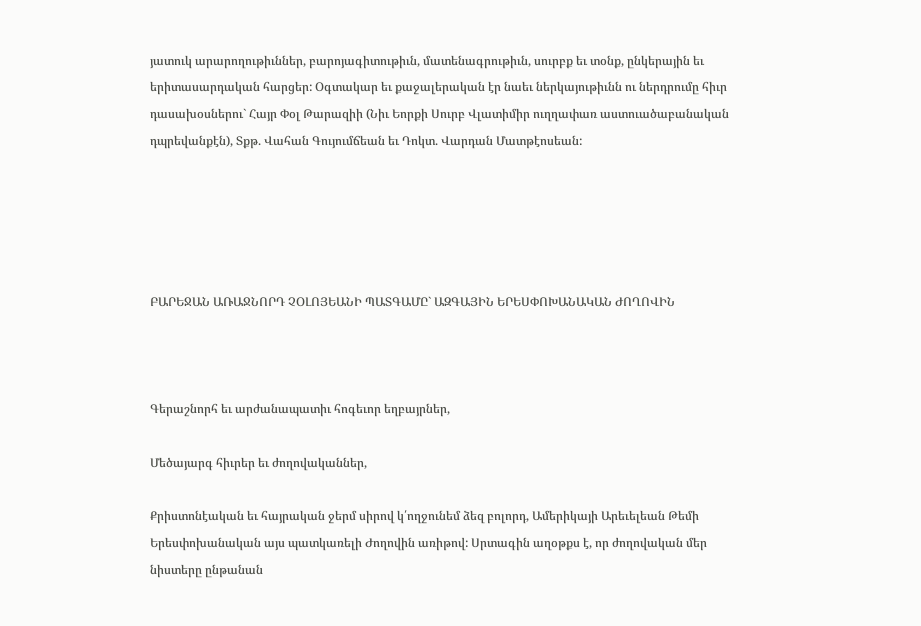յատուկ արարողութիւններ, բարոյագիտութիւն, մատենագրութիւն, սուրբք եւ տօնք, ընկերային եւ երիտասարդական հարցեր: Օգտակար եւ քաջալերական էր նաեւ ներկայութիւնն ու ներդրումը հիւր դասախօսներու` Հայր Փօլ Թարազիի (Նիւ Եորքի Սուրբ Վլատիմիր ուղղափառ աստուածաբանական դպրեվանքէն), Տքթ. Վահան Գույումճեան եւ Դոկտ. Վարդան Մատթէոսեան:





ԲԱՐԵՋԱՆ ԱՌԱՋՆՈՐԴ ՉՕԼՈՅԵԱՆԻ ՊԱՏԳԱՄԸ` ԱԶԳԱՅԻՆ ԵՐԵՍՓՈԽԱՆԱԿԱՆ ԺՈՂՈՎԻՆ



Գերաշնորհ եւ արժանապատիւ հոգեւոր եղբայրներ,

Մեծայարգ հիւրեր եւ ժողովականներ,

Քրիստոնէական եւ հայրական ջերմ սիրով կ՛ողջունեմ ձեզ բոլորդ, Ամերիկայի Արեւելեան Թեմի Երեսփոխանական այս պատկառելի Ժողովին առիթով: Սրտագին աղօթքս է, որ ժողովական մեր նիստերը ընթանան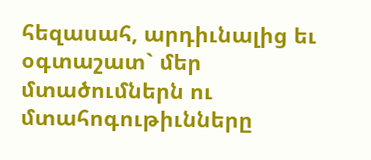հեզասահ, արդիւնալից եւ օգտաշատ` մեր մտածումներն ու մտահոգութիւնները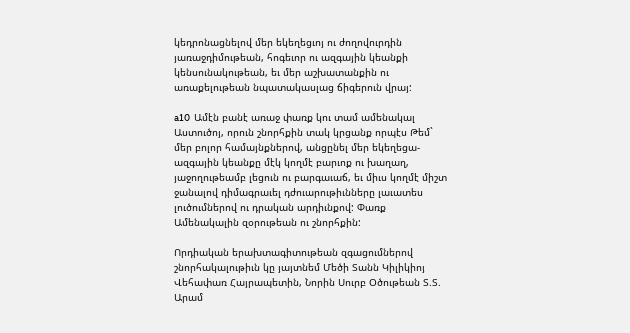կեդրոնացնելով մեր եկեղեցւոյ ու ժողովուրդին յառաջդիմութեան, հոգեւոր ու ազգային կեանքի կենսունակութեան, եւ մեր աշխատանքին ու առաքելութեան նպատակասլաց ճիգերուն վրայ:

a10  Ամէն բանէ առաջ փառք կու տամ ամենակալ Աստուծոյ, որուն շնորհքին տակ կրցանք որպէս Թեմ` մեր բոլոր համայնքներով, անցընել մեր եկեղեցա-ազգային կեանքը մէկ կողմէ բարւոք ու խաղաղ, յաջողութեամբ լեցուն ու բարգաւաճ, եւ միւս կողմէ միշտ ջանալով դիմագրաւել դժուարութիւնները լաւատես լուծումներով ու դրական արդիւնքով: Փառք Ամենակալին զօրութեան ու շնորհքին:

Որդիական երախտագիտութեան զգացումներով շնորհակալութիւն կը յայտնեմ Մեծի Տանն Կիլիկիոյ Վեհափառ Հայրապետին, Նորին Սուրբ Օծութեան Տ.Տ. Արամ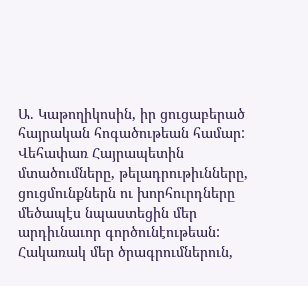Ա. Կաթողիկոսին, իր ցուցաբերած հայրական հոգածութեան համար: Վեհափառ Հայրապետին մտածումները, թելադրութիւնները, ցուցմունքներն ու խորհուրդները մեծապէս նպաստեցին մեր արդիւնաւոր գործունէութեան: Հակառակ մեր ծրագրումներուն,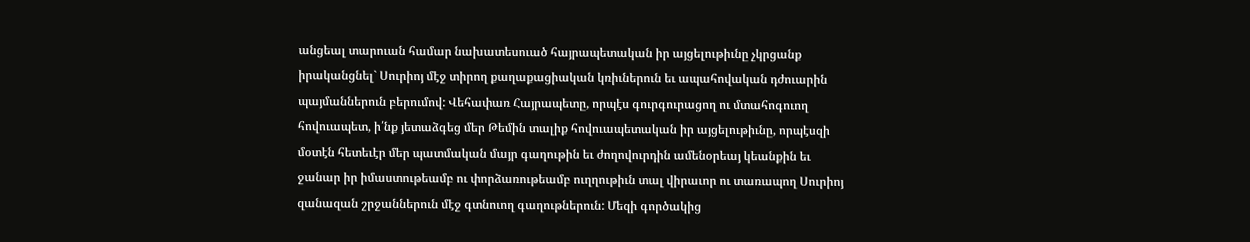անցեալ տարուան համար նախատեսուած հայրապետական իր այցելութիւնը չկրցանք իրականցնել` Սուրիոյ մէջ տիրող քաղաքացիական կռիւներուն եւ ապահովական դժուարին պայմաններուն բերումով: Վեհափառ Հայրապետը, որպէս գուրգուրացող ու մտահոգուող հովուապետ, ի՛նք յետաձգեց մեր Թեմին տալիք հովուապետական իր այցելութիւնը, որպէսզի մօտէն հետեւէր մեր պատմական մայր գաղութին եւ ժողովուրդին ամենօրեայ կեանքին եւ ջանար իր իմաստութեամբ ու փորձառութեամբ ուղղութիւն տալ վիրաւոր ու տառապող Սուրիոյ զանազան շրջաններուն մէջ գտնուող գաղութներուն: Մեզի գործակից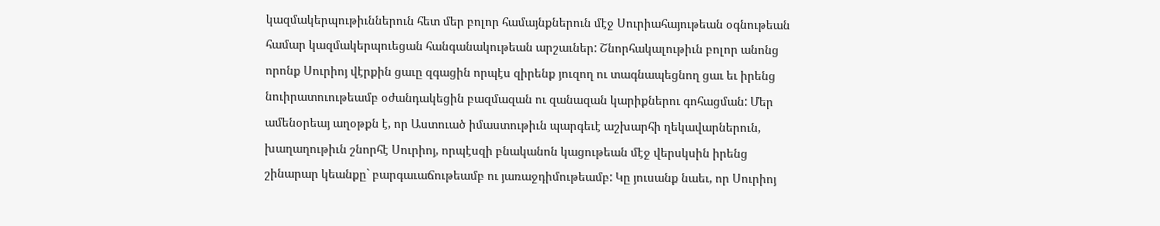կազմակերպութիւններուն հետ մեր բոլոր համայնքներուն մէջ Սուրիահայութեան օգնութեան համար կազմակերպուեցան հանգանակութեան արշաւներ: Շնորհակալութիւն բոլոր անոնց որոնք Սուրիոյ վէրքին ցաւը զգացին որպէս զիրենք յուզող ու տագնապեցնող ցաւ եւ իրենց նուիրատուութեամբ օժանդակեցին բազմազան ու զանազան կարիքներու գոհացման: Մեր ամենօրեայ աղօթքն է, որ Աստուած իմաստութիւն պարգեւէ աշխարհի ղեկավարներուն, խաղաղութիւն շնորհէ Սուրիոյ, որպէսզի բնականոն կացութեան մէջ վերսկսին իրենց շինարար կեանքը` բարգաւաճութեամբ ու յառաջդիմութեամբ: Կը յուսանք նաեւ, որ Սուրիոյ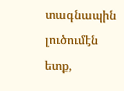տագնապին լուծումէն ետք,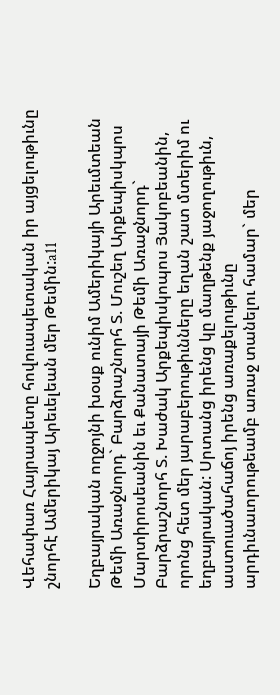Վեհափառ Հայրապետը հովուապետական իր այցելութիւնը շնորհէ Ամերիկայ Արեւելեան մեր Թեմին:a11

Եղբայրական ողջոյնի խօսք ունիմ Ամերիկայի Արեւմտեան Թեմի Առաջնորդ` Բարձրաշնորհ Տ. Մուշեղ Արքեպիսկպոս Մարտիրոսեանին եւ Քանատայի Թեմի Առաջնորդ` Բարձրաշնորհ Տ. Խաժակ Արքեպիսկոպոս Յակոբեանին, որոնց հետ մեր յարաբերութիւնները եղան շատ մտերիմ ու եղբայրական: Սրտանց իրենց կը մաղթենք յաջողութիւն, աստուածահաճոյ իրենց առաքելութիւնը արդիւնաւորութեամբ առաջ տանելու համար` մեր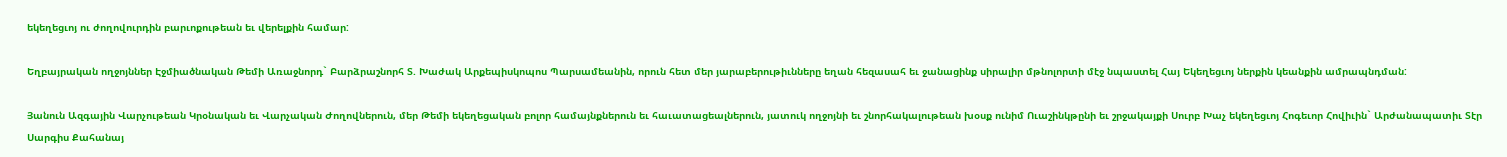եկեղեցւոյ ու ժողովուրդին բարւոքութեան եւ վերելքին համար:

Եղբայրական ողջոյններ Էջմիածնական Թեմի Առաջնորդ` Բարձրաշնորհ Տ. Խաժակ Արքեպիսկոպոս Պարսամեանին, որուն հետ մեր յարաբերութիւնները եղան հեզասահ եւ ջանացինք սիրալիր մթնոլորտի մէջ նպաստել Հայ Եկեղեցւոյ ներքին կեանքին ամրապնդման:

Յանուն Ազգային Վարչութեան Կրօնական եւ Վարչական Ժողովներուն, մեր Թեմի եկեղեցական բոլոր համայնքներուն եւ հաւատացեալներուն, յատուկ ողջոյնի եւ շնորհակալութեան խօսք ունիմ Ուաշինկթընի եւ շրջակայքի Սուրբ Խաչ եկեղեցւոյ Հոգեւոր Հովիւին` Արժանապատիւ Տէր Սարգիս Քահանայ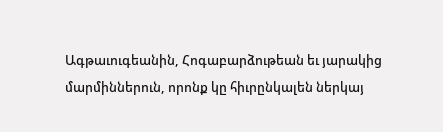Ագթաւուգեանին, Հոգաբարձութեան եւ յարակից մարմիններուն, որոնք կը հիւրընկալեն ներկայ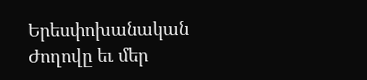Երեսփոխանական Ժողովը եւ մեր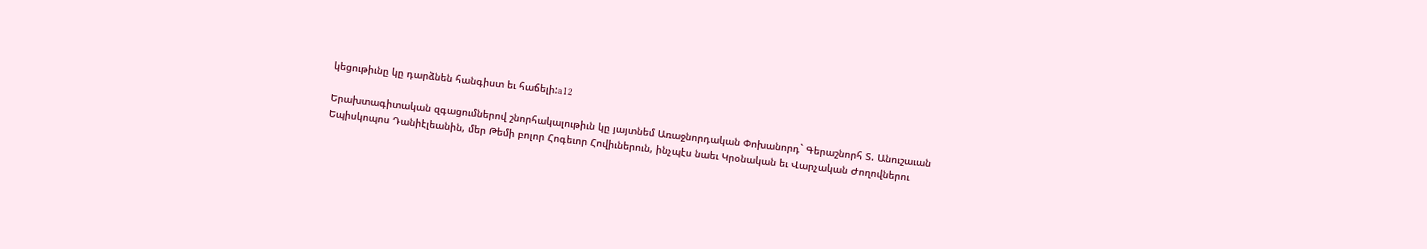կեցութիւնը կը դարձնեն հանգիստ եւ հաճելի:a12

Երախտագիտական զգացումներով շնորհակալութիւն կը յայտնեմ Առաջնորդական Փոխանորդ` Գերաշնորհ Տ. Անուշաւան Եպիսկոպոս Դանիէլեանին, մեր Թեմի բոլոր Հոգեւոր Հովիւներուն, ինչպէս նաեւ Կրօնական եւ Վարչական Ժողովներու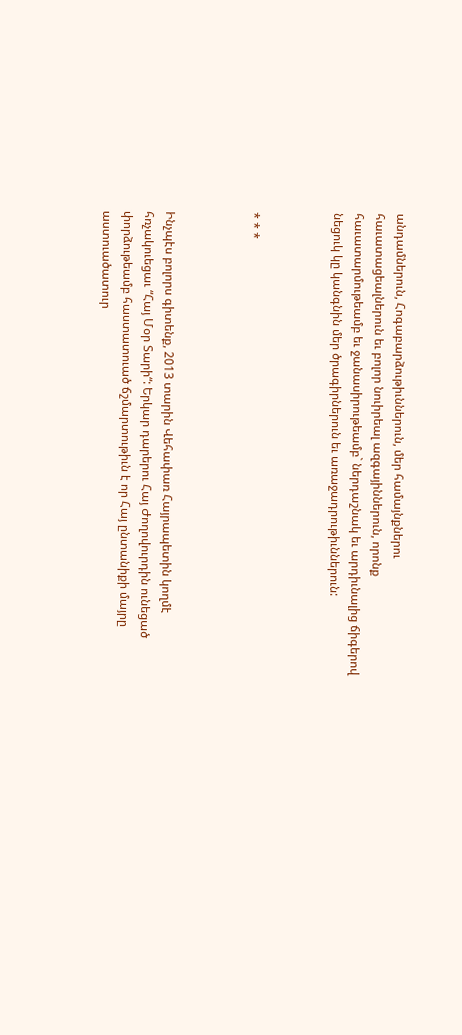անդամներուն, Հոգաբարձութիւններուն, մեր համայնքներու հաւատացեալներուն եւ բոլոր նուիրեալ ազգայիններուն, որոնք հաւատարմութեամբ եւ ջանասիրութեամբ` ներդաշնակ եւ արդիւնալից ճիգերով նեցուկ կը կանգնին մեր ծրագիրներուն եւ առաջադրութիւններուն:



* * *



Ինչպէս բոլորս գիտենք, 2013 տարին Վեհափառ Հայրապետին կողմէ հռչակուեցաւ “Հայ Մօր Տարի“: Երկար դարերու Հայ Ժողովուրդին ունեցած փորձութեամբ հաստատուած ճշմարտութիւն է որ Հայ ընտանիքի մայրը աստուածատուր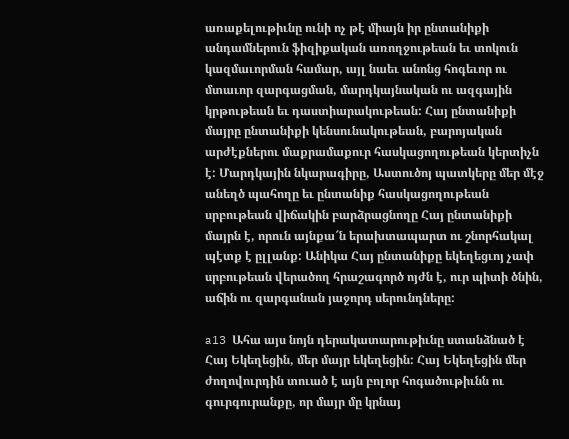առաքելութիւնը ունի ոչ թէ միայն իր ընտանիքի անդամներուն ֆիզիքական առողջութեան եւ տոկուն կազմաւորման համար, այլ նաեւ անոնց հոգեւոր ու մտաւոր զարգացման, մարդկայնական ու ազգային կրթութեան եւ դաստիարակութեան: Հայ ընտանիքի մայրը ընտանիքի կենսունակութեան, բարոյական արժէքներու մաքրամաքուր հասկացողութեան կերտիչն է: Մարդկային նկարագիրը, Աստուծոյ պատկերը մեր մէջ անեղծ պահողը եւ ընտանիք հասկացողութեան սրբութեան վիճակին բարձրացնողը Հայ ընտանիքի մայրն է, որուն այնքա՜ն երախտապարտ ու շնորհակալ պէտք է ըլլանք: Անիկա Հայ ընտանիքը եկեղեցւոյ չափ սրբութեան վերածող հրաշագործ ոյժն է, ուր պիտի ծնին, աճին ու զարգանան յաջորդ սերունդները:

a13  Ահա այս նոյն դերակատարութիւնը ստանձնած է Հայ Եկեղեցին, մեր մայր եկեղեցին: Հայ Եկեղեցին մեր ժողովուրդին տուած է այն բոլոր հոգածութիւնն ու գուրգուրանքը, որ մայր մը կրնայ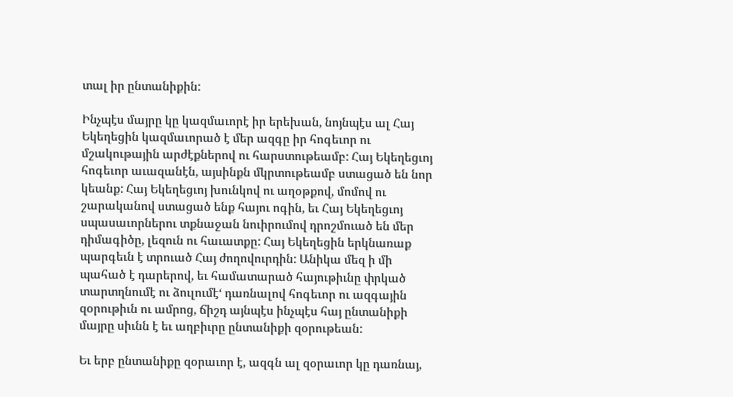տալ իր ընտանիքին:

Ինչպէս մայրը կը կազմաւորէ իր երեխան, նոյնպէս ալ Հայ Եկեղեցին կազմաւորած է մեր ազգը իր հոգեւոր ու մշակութային արժէքներով ու հարստութեամբ: Հայ Եկեղեցւոյ հոգեւոր աւազանէն, այսինքն մկրտութեամբ ստացած են նոր կեանք: Հայ Եկեղեցւոյ խունկով ու աղօթքով, մոմով ու շարականով ստացած ենք հայու ոգին, եւ Հայ Եկեղեցւոյ սպասաւորներու տքնաջան նուիրումով դրոշմուած են մեր դիմագիծը, լեզուն ու հաւատքը: Հայ Եկեղեցին երկնառաք պարգեւն է տրուած Հայ ժողովուրդին: Անիկա մեզ ի մի պահած է դարերով, եւ համատարած հայութիւնը փրկած տարտղնումէ ու ձուլումէ‘ դառնալով հոգեւոր ու ազգային զօրութիւն ու ամրոց, ճիշդ այնպէս ինչպէս հայ ընտանիքի մայրը սիւնն է եւ աղբիւրը ընտանիքի զօրութեան:

Եւ երբ ընտանիքը զօրաւոր է, ազգն ալ զօրաւոր կը դառնայ,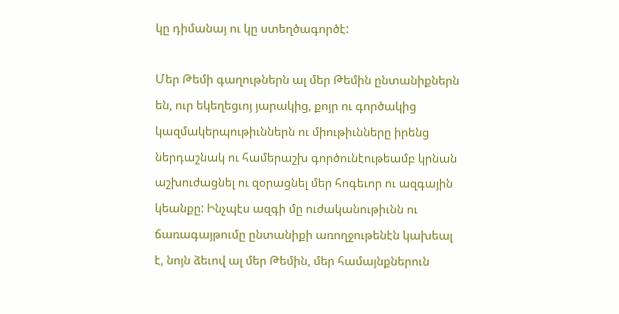կը դիմանայ ու կը ստեղծագործէ:

Մեր Թեմի գաղութներն ալ մեր Թեմին ընտանիքներն են, ուր եկեղեցւոյ յարակից, քոյր ու գործակից կազմակերպութիւններն ու միութիւնները իրենց ներդաշնակ ու համերաշխ գործունէութեամբ կրնան աշխուժացնել ու զօրացնել մեր հոգեւոր ու ազգային կեանքը: Ինչպէս ազգի մը ուժականութիւնն ու ճառագայթումը ընտանիքի առողջութենէն կախեալ է, նոյն ձեւով ալ մեր Թեմին, մեր համայնքներուն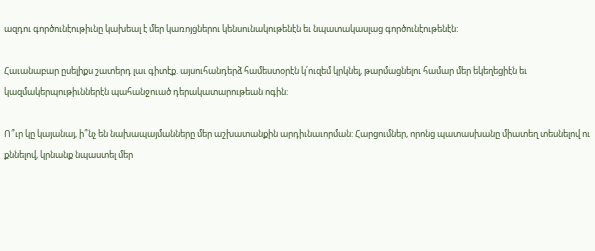ազդու գործունէութիւնը կախեալ է մեր կառոյցներու կենսունակութենէն եւ նպատակասլաց գործունէութենէն:

Հաւանաբար ըսելիքս շատերդ լաւ գիտէք. այսուհանդերձ համեստօրէն կ՛ուզեմ կրկնել, թարմացնելու համար մեր եկեղեցիէն եւ կազմակերպութիւններէն պահանջուած դերակատարութեան ոգին:

Ո՞ւր կը կայանայ, ի՞նչ են նախապայմանները մեր աշխատանքին արդիւնաւորման: Հարցումներ, որոնց պատասխանը միատեղ տեսնելով ու քննելով, կրնանք նպաստել մեր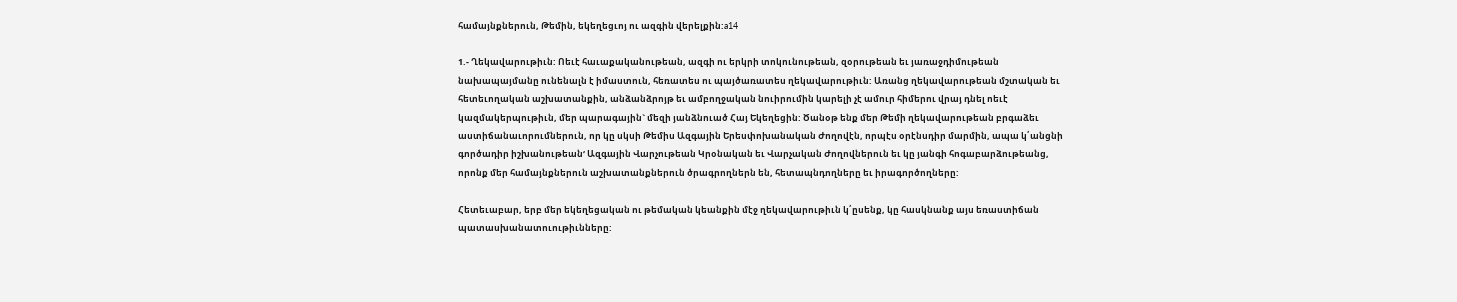համայնքներուն, Թեմին, եկեղեցւոյ ու ազգին վերելքին:a14

1.- Ղեկավարութիւն: Ոեւէ հաւաքականութեան, ազգի ու երկրի տոկունութեան, զօրութեան եւ յառաջդիմութեան նախապայմանը ունենալն է իմաստուն, հեռատես ու պայծառատես ղեկավարութիւն: Առանց ղեկավարութեան մշտական եւ հետեւողական աշխատանքին, անձանձրոյթ եւ ամբողջական նուիրումին կարելի չէ ամուր հիմերու վրայ դնել ոեւէ կազմակերպութիւն, մեր պարագային` մեզի յանձնուած Հայ Եկեղեցին: Ծանօթ ենք մեր Թեմի ղեկավարութեան բրգաձեւ աստիճանաւորումներուն, որ կը սկսի Թեմիս Ազգային Երեսփոխանական Ժողովէն, որպէս օրէնսդիր մարմին, ապա կ՛անցնի գործադիր իշխանութեան‘ Ազգային Վարչութեան Կրօնական եւ Վարչական Ժողովներուն եւ կը յանգի հոգաբարձութեանց, որոնք մեր համայնքներուն աշխատանքներուն ծրագրողներն են, հետապնդողները եւ իրագործողները:

Հետեւաբար, երբ մեր եկեղեցական ու թեմական կեանքին մէջ ղեկավարութիւն կ՛ըսենք, կը հասկնանք այս եռաստիճան պատասխանատուութիւնները: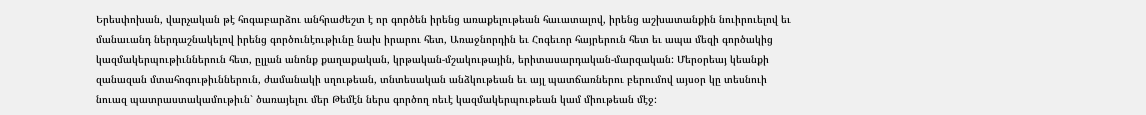Երեսփոխան, վարչական թէ հոգաբարձու անհրաժեշտ է որ գործեն իրենց առաքելութեան հաւատալով, իրենց աշխատանքին նուիրուելով եւ մանաւանդ ներդաշնակելով իրենց գործունէութիւնը նախ իրարու հետ, Առաջնորդին եւ Հոգեւոր հայրերուն հետ եւ ապա մեզի գործակից կազմակերպութիւններուն հետ, ըլլան անոնք քաղաքական, կրթական-մշակութային, երիտասարդական-մարզական: Մերօրեայ կեանքի զանազան մտահոգութիւններուն, ժամանակի սղութեան, տնտեսական անձկութեան եւ այլ պատճառներու բերումով այսօր կը տեսնուի նուազ պատրաստակամութիւն` ծառայելու մեր Թեմէն ներս գործող ոեւէ կազմակերպութեան կամ միութեան մէջ: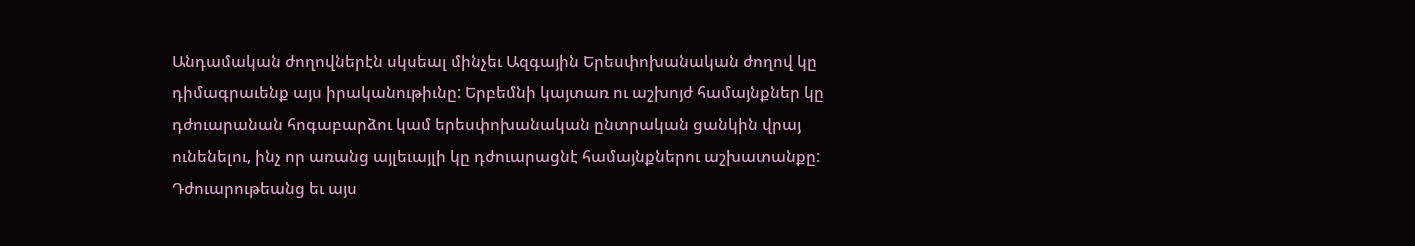Անդամական ժողովներէն սկսեալ մինչեւ Ազգային Երեսփոխանական ժողով կը դիմագրաւենք այս իրականութիւնը: Երբեմնի կայտառ ու աշխոյժ համայնքներ կը դժուարանան հոգաբարձու կամ երեսփոխանական ընտրական ցանկին վրայ ունենելու, ինչ որ առանց այլեւայլի կը դժուարացնէ համայնքներու աշխատանքը: Դժուարութեանց եւ այս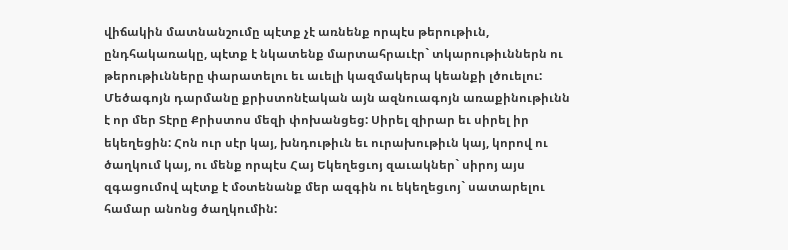վիճակին մատնանշումը պէտք չէ առնենք որպէս թերութիւն, ընդհակառակը, պէտք է նկատենք մարտահրաւէր` տկարութիւններն ու թերութիւնները փարատելու եւ աւելի կազմակերպ կեանքի լծուելու: Մեծագոյն դարմանը քրիստոնէական այն ազնուագոյն առաքինութիւնն է որ մեր Տէրը Քրիստոս մեզի փոխանցեց: Սիրել զիրար եւ սիրել իր եկեղեցին: Հոն ուր սէր կայ, խնդութիւն եւ ուրախութիւն կայ, կորով ու ծաղկում կայ, ու մենք որպէս Հայ Եկեղեցւոյ զաւակներ` սիրոյ այս զգացումով պէտք է մօտենանք մեր ազգին ու եկեղեցւոյ` սատարելու համար անոնց ծաղկումին: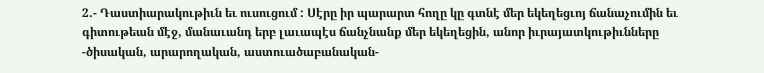2.- Դաստիարակութիւն եւ ուսուցում : Սէրը իր պարարտ հողը կը գտնէ մեր եկեղեցւոյ ճանաչումին եւ գիտութեան մէջ, մանաւանդ երբ լաւապէս ճանչնանք մեր եկեղեցին, անոր իւրայատկութիւնները -ծիսական, արարողական, աստուածաբանական-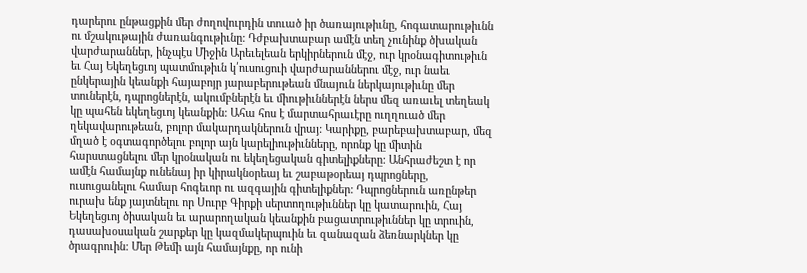դարերու ընթացքին մեր ժողովուրդին տուած իր ծառայութիւնը, հոգատարութիւնն ու մշակութային ժառանգութիւնը: Դժբախտաբար ամէն տեղ չունինք ծխական վարժարաններ, ինչպէս Միջին Արեւելեան երկիրներուն մէջ, ուր կրօնագիտութիւն եւ Հայ Եկեղեցւոյ պատմութիւն կ՛ուսուցուի վարժարաններու մէջ, ուր նաեւ ընկերային կեանքի հայաբոյր յարաբերութեան մնայուն ներկայութիւնը մեր տուներէն, դպրոցներէն, ակումբներէն եւ միութիւններէն ներս մեզ առաւել տեղեակ կը պահեն եկեղեցւոյ կեանքին: Ահա հոս է մարտահրաւէրը ուղղուած մեր ղեկավարութեան, բոլոր մակարդակներուն վրայ: Կարիքը, բարեբախտաբար, մեզ մղած է օգտագործելու բոլոր այն կարելիութիւնները, որոնք կը միտին հարստացնելու մեր կրօնական ու եկեղեցական գիտելիքները: Անհրաժեշտ է որ ամէն համայնք ունենայ իր կիրակնօրեայ եւ շաբաթօրեայ դպրոցները, ուսուցանելու համար հոգեւոր ու ազգային գիտելիքներ: Դպրոցներուն առընթեր ուրախ ենք յայտնելու որ Սուրբ Գիրքի սերտողութիւններ կը կատարուին, Հայ Եկեղեցւոյ ծիսական եւ արարողական կեանքին բացատրութիւններ կը տրուին, դասախօսական շարքեր կը կազմակերպուին եւ զանազան ձեռնարկներ կը ծրագրուին: Մեր Թեմի այն համայնքը, որ ունի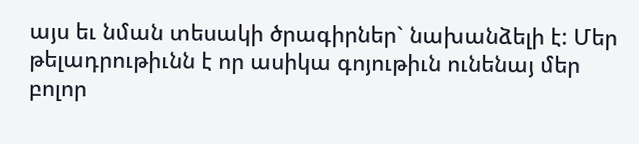այս եւ նման տեսակի ծրագիրներ` նախանձելի է: Մեր թելադրութիւնն է որ ասիկա գոյութիւն ունենայ մեր բոլոր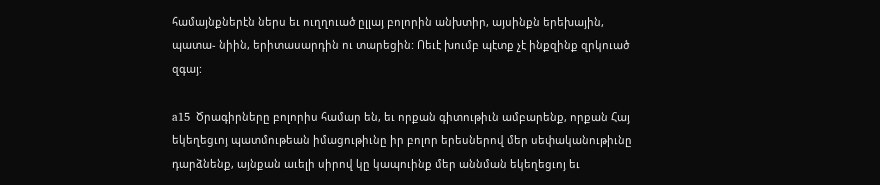համայնքներէն ներս եւ ուղղուած ըլլայ բոլորին անխտիր, այսինքն երեխային, պատա- նիին, երիտասարդին ու տարեցին: Ոեւէ խումբ պէտք չէ ինքզինք զրկուած զգայ:

a15  Ծրագիրները բոլորիս համար են, եւ որքան գիտութիւն ամբարենք, որքան Հայ եկեղեցւոյ պատմութեան իմացութիւնը իր բոլոր երեսներով մեր սեփականութիւնը դարձնենք, այնքան աւելի սիրով կը կապուինք մեր աննման եկեղեցւոյ եւ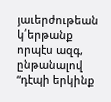յաւերժութեան կ՛երթանք որպէս ազգ, ընթանալով “դէպի երկինք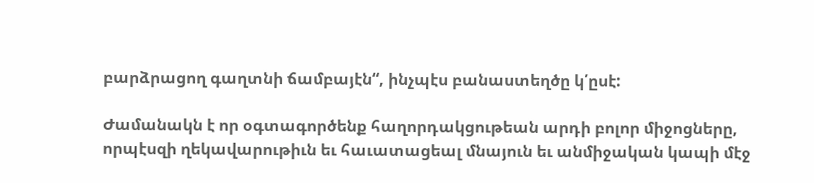բարձրացող գաղտնի ճամբայէն“, ինչպէս բանաստեղծը կ՛ըսէ:

Ժամանակն է որ օգտագործենք հաղորդակցութեան արդի բոլոր միջոցները, որպէսզի ղեկավարութիւն եւ հաւատացեալ մնայուն եւ անմիջական կապի մէջ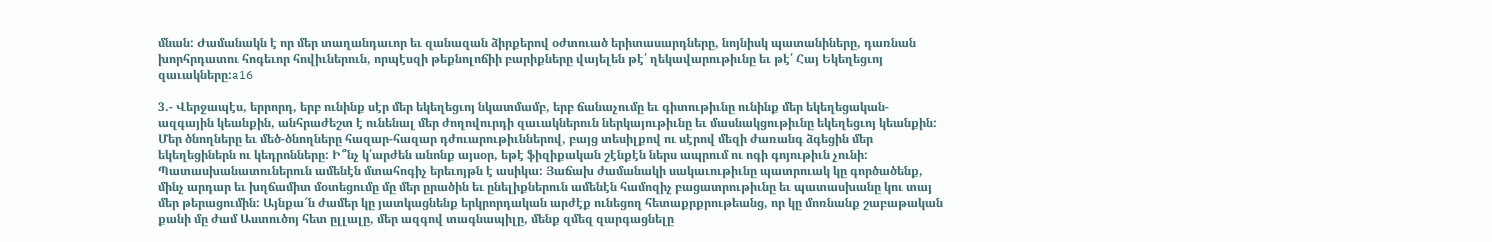մնան: Ժամանակն է որ մեր տաղանդաւոր եւ զանազան ձիրքերով օժտուած երիտասարդները, նոյնիսկ պատանիները, դառնան խորհրդատու հոգեւոր հովիւներուն, որպէսզի թեքնոլոճիի բարիքները վայելեն թէ՛ ղեկավարութիւնը եւ թէ՛ Հայ Եկեղեցւոյ զաւակները:a16

3.- Վերջապէս, երրորդ, երբ ունինք սէր մեր եկեղեցւոյ նկատմամբ, երբ ճանաչումը եւ գիտութիւնը ունինք մեր եկեղեցական-ազգային կեանքին, անհրաժեշտ է ունենալ մեր ժողովուրդի զաւակներուն ներկայութիւնը եւ մասնակցութիւնը եկեղեցւոյ կեանքին: Մեր ծնողները եւ մեծ-ծնողները հազար-հազար դժուարութիւններով, բայց տեսիլքով ու սէրով մեզի ժառանգ ձգեցին մեր եկեղեցիներն ու կեդրոնները: Ի՞նչ կ՛արժեն անոնք այսօր, եթէ ֆիզիքական շէնքէն ներս ապրում ու ոգի գոյութիւն չունի: Պատասխանատուներուն ամենէն մտահոգիչ երեւոյթն է ասիկա: Յաճախ ժամանակի սակաւութիւնը պատրուակ կը գործածենք, մինչ արդար եւ խղճամիտ մօտեցումը մը մեր ըրածին եւ ընելիքներուն ամենէն համոզիչ բացատրութիւնը եւ պատասխանը կու տայ մեր թերացումին: Այնքա՜ն ժամեր կը յատկացնենք երկրորդական արժէք ունեցող հետաքրքրութեանց, որ կը մոռնանք շաբաթական քանի մը ժամ Աստուծոյ հետ ըլլալը, մեր ազգով տագնապիլը, մենք զմեզ զարգացնելը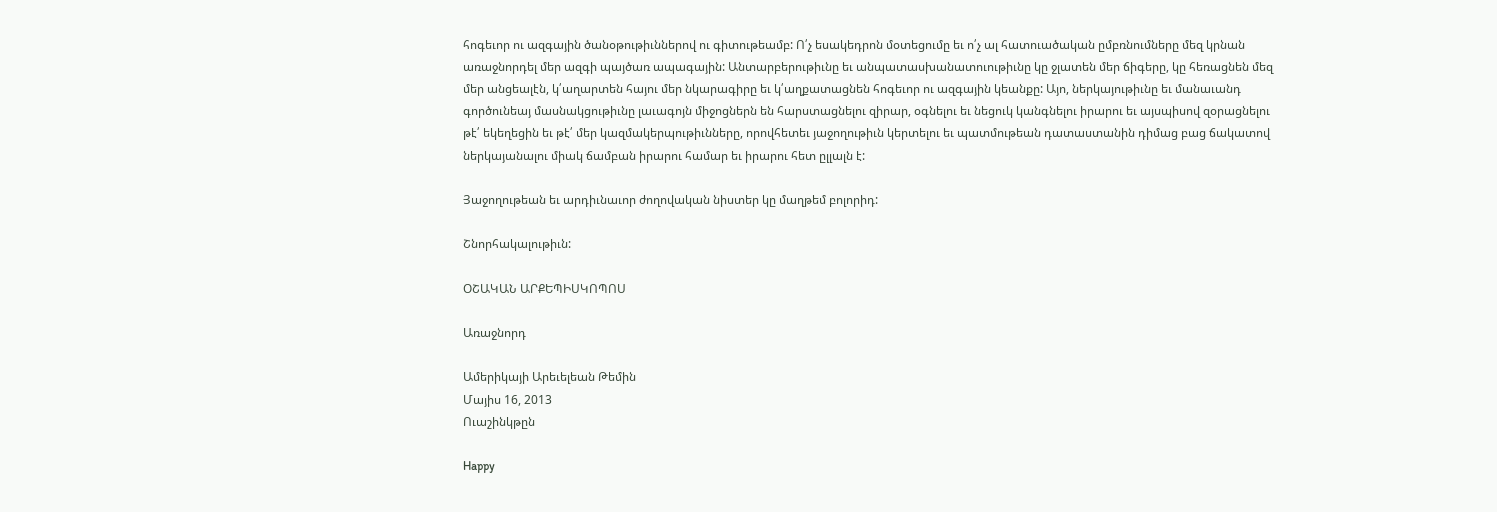հոգեւոր ու ազգային ծանօթութիւններով ու գիտութեամբ: Ո՛չ եսակեդրոն մօտեցումը եւ ո՛չ ալ հատուածական ըմբռնումները մեզ կրնան առաջնորդել մեր ազգի պայծառ ապագային: Անտարբերութիւնը եւ անպատասխանատուութիւնը կը ջլատեն մեր ճիգերը, կը հեռացնեն մեզ մեր անցեալէն, կ՛աղարտեն հայու մեր նկարագիրը եւ կ՛աղքատացնեն հոգեւոր ու ազգային կեանքը: Այո, ներկայութիւնը եւ մանաւանդ գործունեայ մասնակցութիւնը լաւագոյն միջոցներն են հարստացնելու զիրար, օգնելու եւ նեցուկ կանգնելու իրարու եւ այսպիսով զօրացնելու թէ՛ եկեղեցին եւ թէ՛ մեր կազմակերպութիւնները, որովհետեւ յաջողութիւն կերտելու եւ պատմութեան դատաստանին դիմաց բաց ճակատով ներկայանալու միակ ճամբան իրարու համար եւ իրարու հետ ըլլալն է:

Յաջողութեան եւ արդիւնաւոր ժողովական նիստեր կը մաղթեմ բոլորիդ:

Շնորհակալութիւն:

ՕՇԱԿԱՆ ԱՐՔԵՊԻՍԿՈՊՈՍ

Առաջնորդ

Ամերիկայի Արեւելեան Թեմին
Մայիս 16, 2013
Ուաշինկթըն

Happy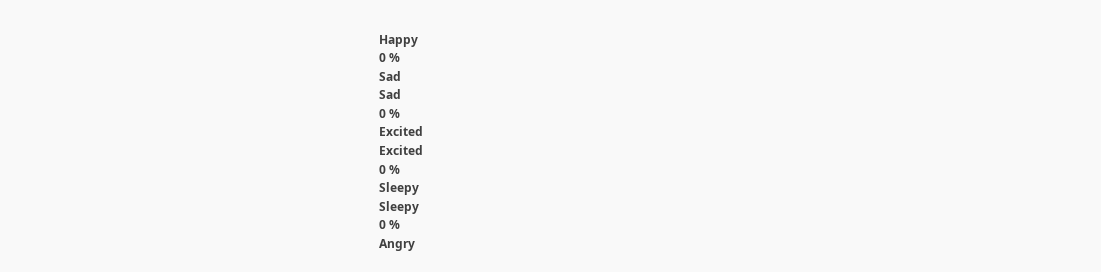Happy
0 %
Sad
Sad
0 %
Excited
Excited
0 %
Sleepy
Sleepy
0 %
Angry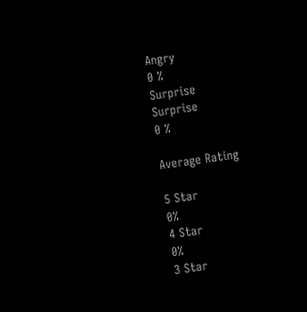Angry
0 %
Surprise
Surprise
0 %

Average Rating

5 Star
0%
4 Star
0%
3 Star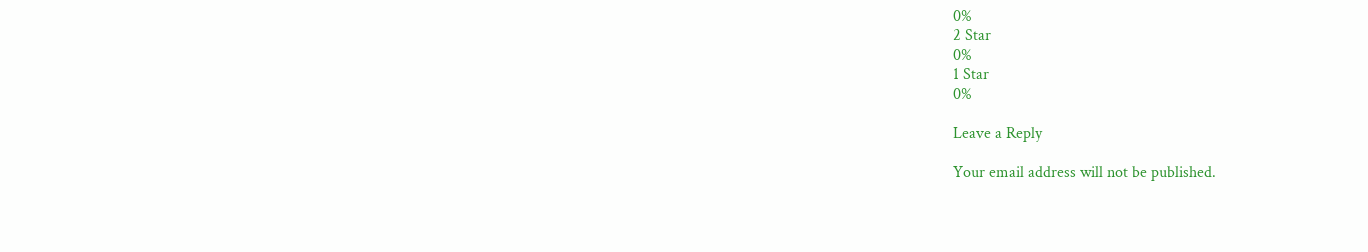0%
2 Star
0%
1 Star
0%

Leave a Reply

Your email address will not be published.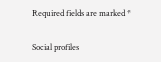Required fields are marked *

Social profiles